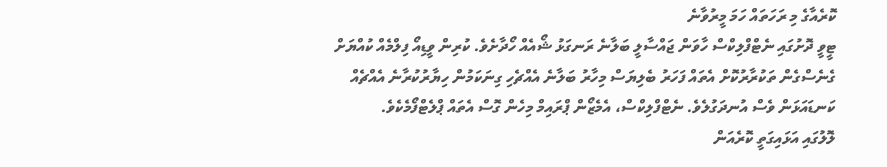ކޮރެއާގެ މި ރަހަތައް ހަމަ މީރުވާނެ
ޓީވީ ދޮށުގައި ނެޓްފްލިކްސް ހާވަން ޖައްސާލީ ބަލާނެ ރަނގަޅު ޝޯއެއް ހޯދާށެވެ. ކުރިން ވީޑިއޯ ފިލްމެއް ކުއްޔަށް ގެނެސްގެން ތަކުރާރުކޮށް އެތައް ފަހަރު ބެލިޔަސް މިހާރު ބަލާނެ އެއްޗެހި ގިނަކަމުން ހިޔާރުކުރާނެ އެއްޗެއް ކަނޑައަޅަން ވެސް އުނދަގުލެވެ. ނެޓްފްލިކްސް، އެމެޒޯން ޕްރައިމް މިހެން ގޮސް އެތައް ޕްލެޓްފޯމެކެވެ.
ލޮލުގައި އަޅައިގަތީ ކޮރެއަން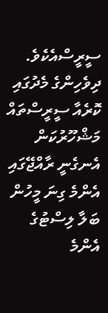ސީރީސްއެކެވެ. ދިވެހިންގެ މެދުގައި ކޮރެއާ ސީރީސްތައް މަޝްހޫރުކަން އެނގެނީ ރާއްޖޭގައި އެންމެ ގިނަ މީހުން ބަލާ ލިސްޓުގެ އެންމެ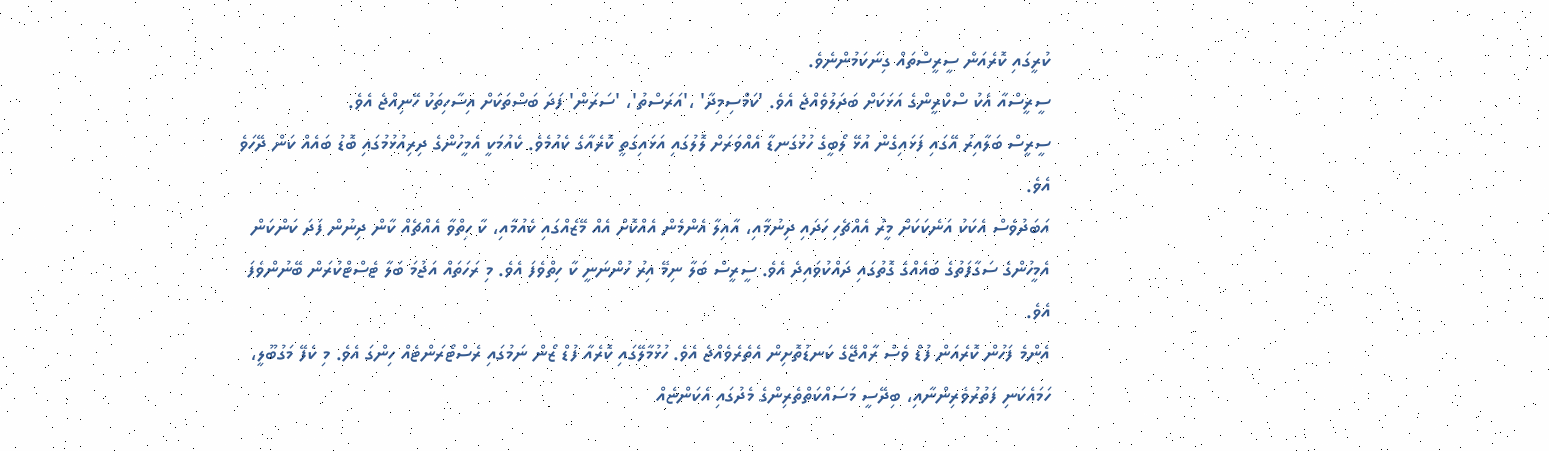ކުރީގައި ކޮރެއަން ސީރީސްތައް ގިނަކަމުންނެވެ.
ސީރީސްއާ އެކު ސްކްރީންގެ އަޅަކަށް ބަދަލުވެއްޖެ އެވެ. 'ކަމްސިމިދާ' ،'އަރަސްތު'، 'ސަރަން' ފަދަ ބަސްތަކަށް އިސާހިތަކު ހޭނިއްޖެ އެވެ.
ސީރީސް ބަލާއިރު އޭގައި ފަޅައިގެން އުޅޭ ލޯބީގެ ހުޅުގަނޑާ އެއްވަރަށް ލޮލުގައި އަޅައިގަތީ ކޮރެއާގެ ކެއުމެވެ. ކެއުމަކީ އެމީހުންގެ ދިރިއުޅުމުގައި ބޮޑު ބައެއް ކަން ދޭހަވެ އެވެ.
އަބަދުވެސް އެކަކު އަނެކަކަށް މީރު އެއްޗެހި ހަދައި ދިނުމާއި، އާއިލާ އެންމެން އެއްކޮށް އެއް މޭޒެއްގައި ކެއުމާއި، ކާ ހިތްވާ އެއްޗެއް ކާން ދިނުން ފަދަ ކަންކަން އެމީހުންގެ ސަގާފަތުގެ ބައެއްގެ ގޮތުގައި ދައްކުވައިދެ އެވެ. ސީރީސް ބަލާ ނިމޭ އިރު ހުންނަނީ ކާ ހިތްވެފަ އެވެ. މި ރަހަތައް އަޖުމަ ބަލާ ޓެސްޓްކުރަން ބޭނުންވެފަ އެވެ.
އެންމެ ފަހުން ކޮރެއަން ފުޑް ވެސް ރާއްޖޭގެ ކަނޑުތޮށިން އެތެރެވެއްޖެ އެވެ. ހުޅުމާލޭގައި ކޮރެއާ ފުޑް ޒޯން ނަމުގައި ރެސްޓޯރަންޓެއް ހިންގަ އެވެ. މި ކެފޭ މަގުބޫލީ، ހަމައެކަނި ފަތުރުވެރިންނާއި، ބިދޭސީ މަސައްކަތްތެރިންގެ މެދުގައި އެކަންޏެއް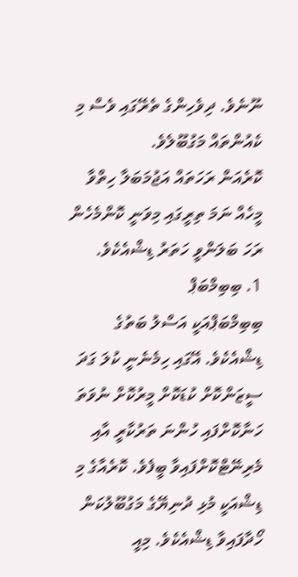ނޫނެވެ. ދިވެހިންގެ ތެރޭގައި ވެސް މި ކެއުންތައް މަގުބޫލެވެ.
ކޮރެއަން ރަހަތައް އަޖުމަބަލާ ހިތްވާ މީހެއް ނަމަ ތިރީގައި މިވަނީ ކޮންމެހެން ރަހަ ބަލަންވީ ހަތަރު ޑިޝްއެކެވެ.
1. ބިބިމްބަޕް
ބިބިމްބަޕްއަކީ އަސްލު ބަތުގެ ޑިޝްއެކެވެ. އޭގައި ހިމެނެނީ ކުލަ ގަދަ ސީޒަންކޮށް ކުޑަކޮށް މީރުކޮށް ނުވަތަ ހަނާކޮށްފައި ހުންނަ ތަރުކާރީ އާއި މެރިނޭޓްކޮށްފައިވާ ބީފެވެ. ކޮރެއާގެ މި ޑިޝްއަކީ މުޅި ދުނިޔޭގެ މަގުބޫލުކަން ހޯދާފައިވާ ޑިޝްއެކެވެ. މިއީ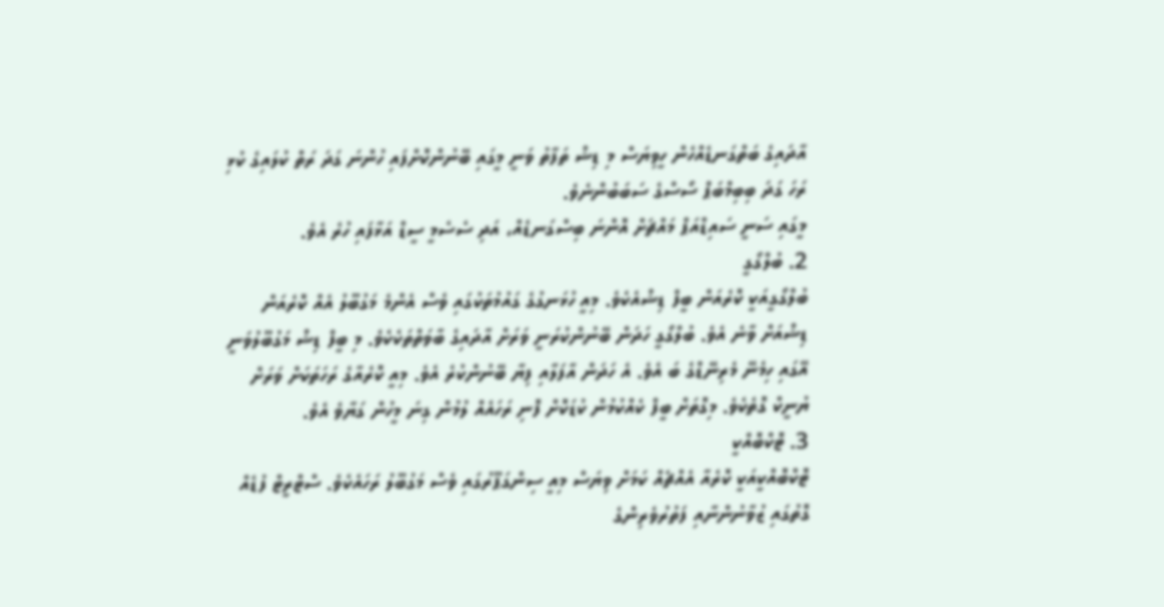އާދައިގެ ބަތްގަނޑެއްހެން ހީވިޔަސް މި ޑިޝް ތަފާތު ވަނީ މީގައި ބޭނުންކޮށްފައި ހުންނަ ގަދަ ރަތް ކުލައިގެ ކުޅި ރަހަ ގަދަ ބިބިމްބަޕް ސޯސްގެ ސަބަބުންނެވެ.
މީގައި ސަނީ ސައިޑްއަޕް މައްޗަށް އޮންނަ ބިސްގަނޑެއް، އަދި ސެސެމީ ސީޑް އަޅާފައި ހުރެ އެވެ.
2. ބުލްގޯގީ
ބުލްގޯގީއަކީ ކޮރެއަން ބީފް ޑިޝްއެކެވެ. މިއީ ހުޅަނގުގެ ގައުމުތަކުގައި ވެސް އެންމެ މަގުބޫލު އެއް ކޮރެއަން ޑިޝްއަށް ވާނެ އެވެ. ބުލްގޯގީ ހަދަން ބޭނުންކުރަނީ ވަރަށް އާދައިގެ ބާވަތްތަކެކެވެ. މި ބީފް ޑިޝް މަގުބޫލުވަނީ އޭގައި ހިމެނޭ މެރިނޭޑްގެ ބަ އެވެ. އެ ހަދަން އާފަލާއި ފިޔާ ބޭނުންކުރެ އެވެ. މިއީ ކޮރެއާގެ ރަހަތަކަށް ވަރަށް ޔުނީކް ގޮތެކެވެ. މިގޮތަށް ބީފް ކެއްކުމުން ކުޑަކޮށް ފޮނި ރަހައެއް ލުމުން ގިނަ މީހުން ގަޔާވެ އެވެ.
3. ޓޮކްބޮއްކީ
ޓޮކްބޮއްކީއަކީ ކޮރެއާ އެއްޗެއް ކަމަށް ވިޔަސް މިއީ ސިންގަޕޫރުގައި ވެސް މަގުބޫލު ރަހައެކެވެ. ސްޓްރީޓް ފުޑެއް ގޮތުގައި ޒުވާނުންނާއި ފަތުރުވެރިންގެ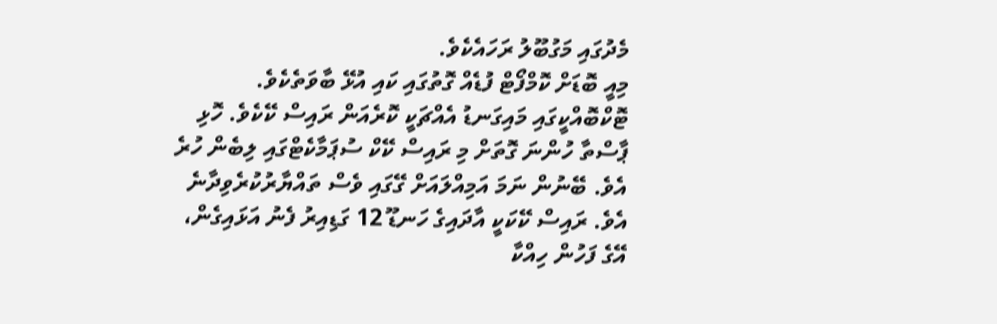މެދުގައި މަގުބޫލު ރަހައެކެވެ.
މިއީ ބޮޑަށް ކޮމްފޯޓް ފުޑެއް ގޮތުގައި ކައި އުޅޭ ބާވަތެކެވެ.
ޓޮކްބޮއްކީގައި މައިގަނޑު އެއްޗަކީ ކޮރެއަން ރައިސް ކޭކެވެ. ހޮޅި ޕާސްތާ ހުންނަ ގޮތަށް މި ރައިސް ކޭކް ސުޕަމާކެޓްގައި ލިބެން ހުރެ އެވެ. ބޭނުން ނަމަ އަމިއްލައަށް ގޭގައި ވެސް ތައްޔާރުކުރެވިދާނެ އެވެ. ރައިސް ކޭކަކީ އާދައިގެ ހަނޑޫ 12 ގަޑިއިރު ފެނު އަޅައިގެން، އޭގެ ފަހުން ހިއްކާ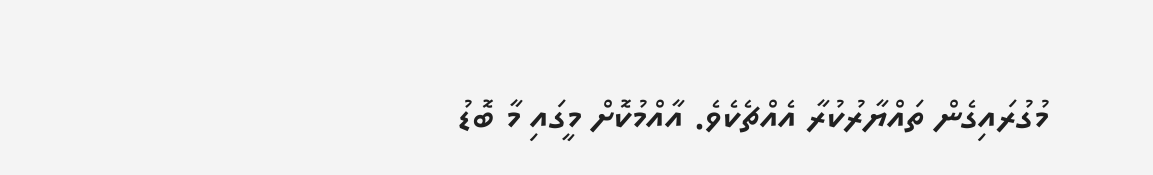މުގުރައިގެން ތައްޔާރުކުރާ އެއްޗެކެވެ. އާއްމުކޮށް މީގައި މާ ބޮޑު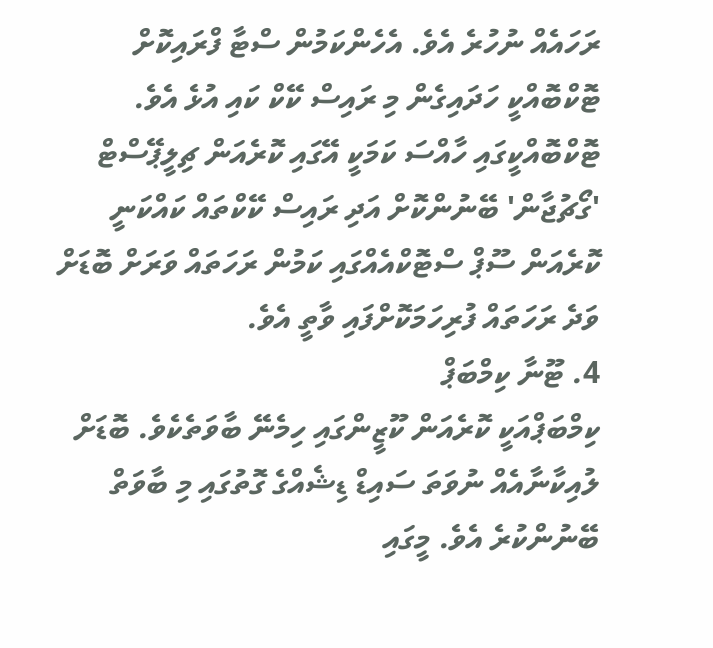ރަހައެއް ނުހުރެ އެވެ. އެހެންކަމުން ސްޓާ ފްރައިކޮށް ޓޮކްބޮއްކީ ހަދައިގެން މި ރައިސް ކޭކް ކައި އުޅެ އެވެ.
ޓޮކްބޮއްކީގައި ހާއްސަ ކަމަކީ އޭގައި ކޮރެއަން ޗިލީޕޭސްޓް 'ގޯޗުޖާން' ބޭނުންކޮށް އަދި ރައިސް ކޭކްތައް ކައްކަނީ ކޮރެއަން ސޫޕް ސްޓޮކްއެއްގައި ކަމުން ރަހަތައް ވަރަށް ބޮޑަށް ވަދެ ރަހަތައް ފުރިހަމަކޮށްފައި ވާތީ އެވެ.
4. ޓޫނާ ކިމްބަޕް
ކިމްބަޕްއަކީ ކޮރެއަން ކޫޒީންގައި ހިމެނޭ ބާވަތެކެވެ. ބޮޑަށް ލުއިކާނާއެއް ނުވަތަ ސައިޑް ޑިޝެއްގެ ގޮތުގައި މި ބާވަތް ބޭނުންކުރެ އެވެ. މީގައި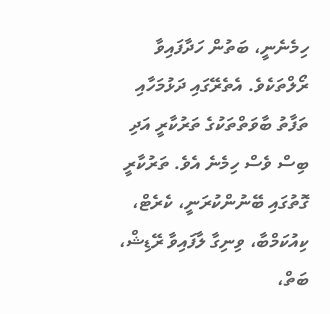ހިމެނެނީ، ބަތުން ހަދާފައިވާ ރޯލްތަކެވެ. އެތެރޭގައި ދަޅުމަހާއި ތަފާތު ބާވަތްތަކުގެ ތަރުކާރީ އަދި ބިސް ވެސް ހިމެނެ އެވެ. ތަރުކާރީ ގޮތުގައި ބޭނުންކުރަނީ، ކެރެޓް، ކިއުކަމްބާ، ވިނިގާ ލާފައިވާ ރޭޑިޝް، ބަތް،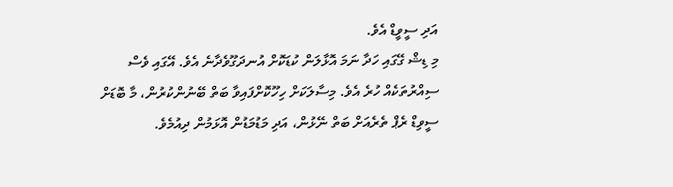އަދި ސީވީޑް އެވެ.
މި ޑިޝް ގޭގައި ހަދާ ނަމަ އޮޅާލަން ކުޑަކޮށް އުނދަގޫވެދާނެ އެވެ. އޭގައި ވެސް ސިއްރުތަކެއް ހުރެ އެވެ. މިސާލަކަށް ހިހޫކޮށްފައިވާ ބަތް ބޭނުންކުރުން، މާ ބޮޑަށް ސީވިޑް ރެޕް ތެރެއަށް ބަތް ނޭޅުން، އަދި މަޑުމަޑުން އޮޅަމުން ދިއުމެވެ.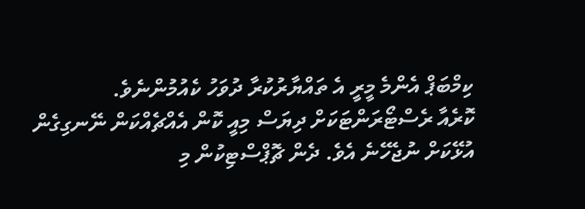ކިމްބަޕް އެންމެ މީރީ އެ ތައްޔާރުކުރާ ދުވަހު ކެއުމުންނެވެ.
ކޮރެއާ ރެސްޓޯރަންޓަކަށް ދިޔަސް މިއީ ކޮން އެއްޗެއްކަން ނޭނގިގެން އުޅޭކަށް ނުޖެހޭނެ އެވެ. ދެން ޗޮޕްސްޓިކުން މި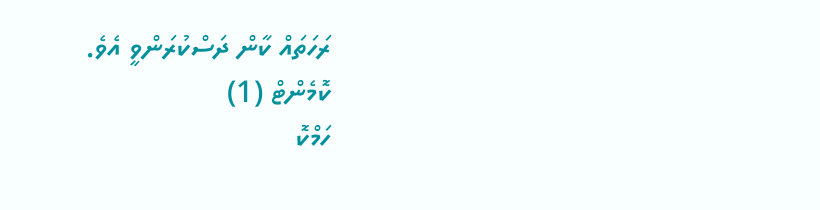ރަހަތައް ކާން ދަސްކުރަންވީ އެވެ.
ކޮމެންޓް (1)
ހަމްކޮ